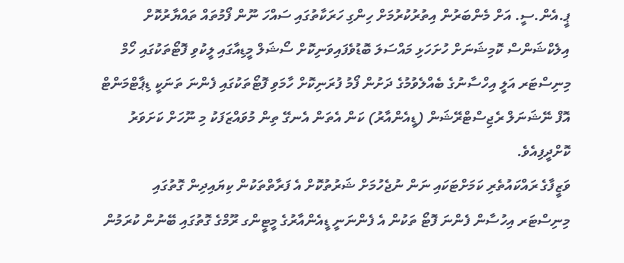ޕީ.އެން.ސީ. އަށް މެންބަރުން އިތުރުކުރުމަށް ހިންގި ހަރަކާތުގައި ސައްހަ ނޫން ފޯމުތައް ތައްޔާރުކޮށް އިލެކްޝަންސް ކޮމިޝަނަށް ހުށަހަޅި މައްސަލަ ބޮޑުވެފައިވަނިކޮށް ސޯޝަލް މީޑިއާގައި ލީކުވި ފޮޓޯތަކުގައި ހޯމް މިނިސްޓަރ އަލީ އިހްސާނުގެ ބެއްލެވުމުގެ ދަށުން ފޯމު ފުރަނިކޮށް ހާމަވި ފޮޓޯތަކުގައި ފެންނަ ތަނަކީ ޑިޕާޓްމަންޓް އޮފް ނޭޝަނަލް ރެޖިސްޓްރޭޝަން (ޑީއެންއާރު) ކަން އެތަން އެނގޭ ތިން މުވައްޒަފަކު މި ނޫހަށް ކަށަވަރު ކޮށްދީފިއެވެ.
ވަޒީފާގެ ރައްކައުތެރި ކަމަށްޓަކައި ނަން ނުޖެހުމަށް ޝަރުތުކޮށް އެ ފަރާތްތަކުން ކިޔައިދިން ގޮތުގައި މިނިސްޓަރ އިހުސާން ފެންނަ ފޮޓޯ ތަކުން އެ ފެންނަނީ ޑީއެންއާރުގެ މީޓީންގ ރޫމްގެ ގޮތުގައި ބޭނުން ކުރަމުން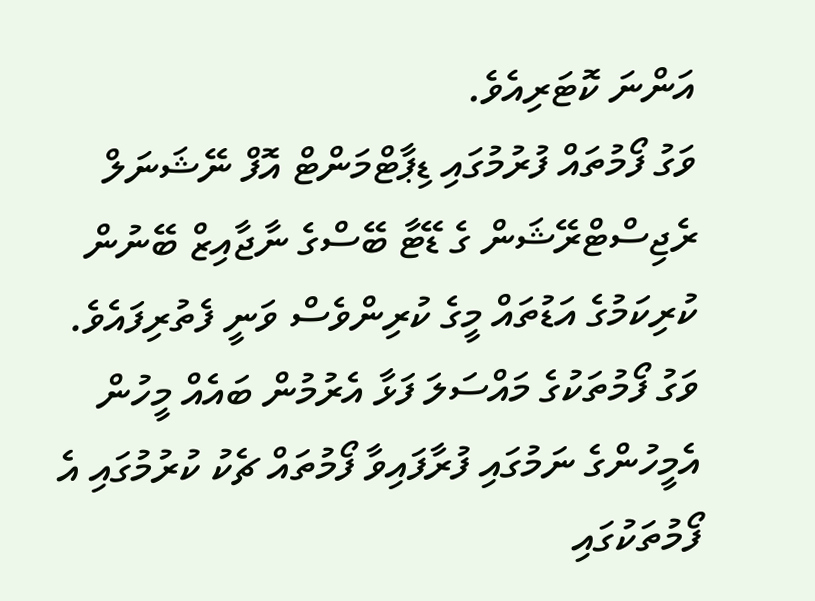އަންނަ ކޮޓަރިއެވެ.
ވަގު ފޯމުތައް ފުރުމުގައި ޑިޕާޓްމަންޓް އޮފް ނޭޝަނަލް ރެޖިސްޓްރޭޝަން ގެ ޑޭޓާ ބޭސްގެ ނާޖާއިޒް ބޭނުން ކުރިކަމުގެ އަޑުތައް މީގެ ކުރިންވެސް ވަނީ ފެތުރިފައެވެ.
ވަގު ފޯމުތަކުގެ މައްސަލަ ފަޅާ އެރުމުން ބައެއް މީހުން އެމީހުންގެ ނަމުގައި ފުރާފައިވާ ފޯމުތައް ޗެކު ކުރުމުގައި އެ ފޯމުތަކުގައި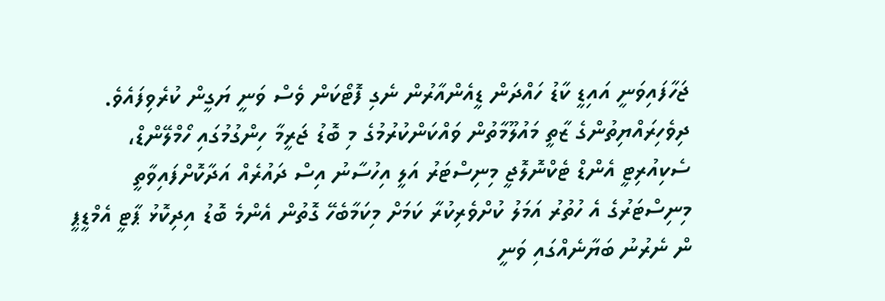ޖަހާފައިވަނީ އައިޑީ ކާޑު ހައްދަން ޑީއެންއާރުން ނެގި ފޮޓޯކަން ވެސް ވަނީ ޔަގީން ކުރެވިފައެވެ.
ދިވެހިރައްޔިތުންގެ ޒާތީ މައުލޫމާތުން ވައްކަންކުރުމުގެ މި ބޮޑު ޖަރީމާ ހިންގުމުގައި ހޯމްލޭންޑް، ސެކިއުރިޓީ އެންޑް ޓެކްނޮލޮޖީ މިނިސްޓަރު އަލީ އިހުސާނު އިސް ދައުރެއް އަދާކޮށްފައިވާތީ މިނިސްޓަރުގެ އެ ހުތުރު އަމަލު ކުށްވެރިކުރާ ކަމަށް މިކަމާބެހޭ ގޮތުން އެންމެ ބޮޑު އިދިކޮޅު ޕާޓީ އެމްޑީޕީ ން ނެރުނު ބަޔާނެއްގައި ވަނީ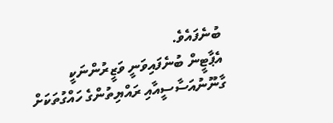ބުނެފައެވެ.
އެޕާޓީން ބުނެފައިވަނީ ވަޒީރުންނަކީ ގާނޫނުއަސާސީއާއި ރައްޔިތުންގެ ހައްގުތަކަށް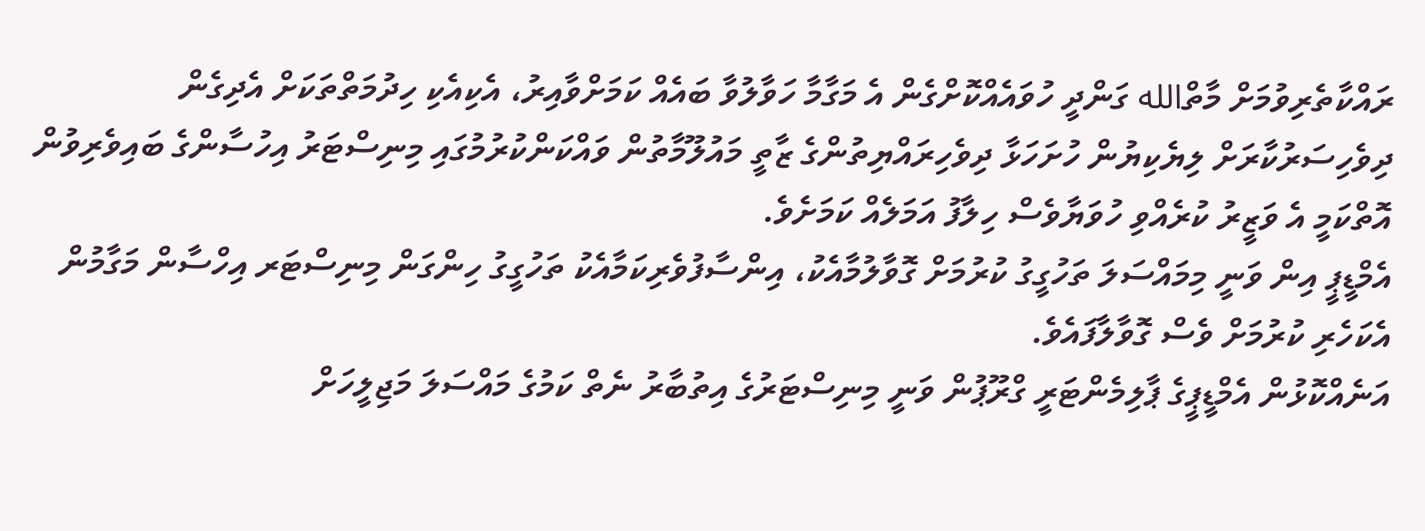ރައްކާތެރިވުމަށް މާތްالله ގަންދީ ހުވައެއްކޮށްގެން އެ މަގާމާ ހަވާލުވާ ބައެއް ކަމަށްވާއިރު، އެކިއެކި ހިދުމަތްތަކަށް އެދިގެން ދިވެހިސަރުކާރަށް ލިޔެކިޔުން ހުށަހަޅާ ދިވެހިރައްޔިތުންގެ ޒާތީ މައުލޫމާތުން ވައްކަންކުރުމުގައި މިނިސްޓަރު އިހުސާންގެ ބައިވެރިވުން އޮތްކަމީ އެ ވަޒީރު ކުރެއްވި ހުވަޔާވެސް ހިލާފު އަމަލެއް ކަމަށެވެ.
އެމްޑީޕީ އިން ވަނީ މިމައްސަލަ ތަހުގީގު ކުރުމަށް ގޮވާލުމާއެކު، އިންސާފުވެރިކަމާއެކު ތަހުގީގު ހިންގަން މިނިސްޓަރ އިހްސާން މަގާމުން އެކަހެރި ކުރުމަށް ވެސް ގޮވާލާފައެވެ.
އަނެއްކޮޅުން އެމްޑީޕީގެ ޕާލިމެންޓަރީ ގްރޫޕުން ވަނީ މިނިސްޓަރުގެ އިތުބާރު ނެތް ކަމުގެ މައްސަލަ މަޖިލީހަށް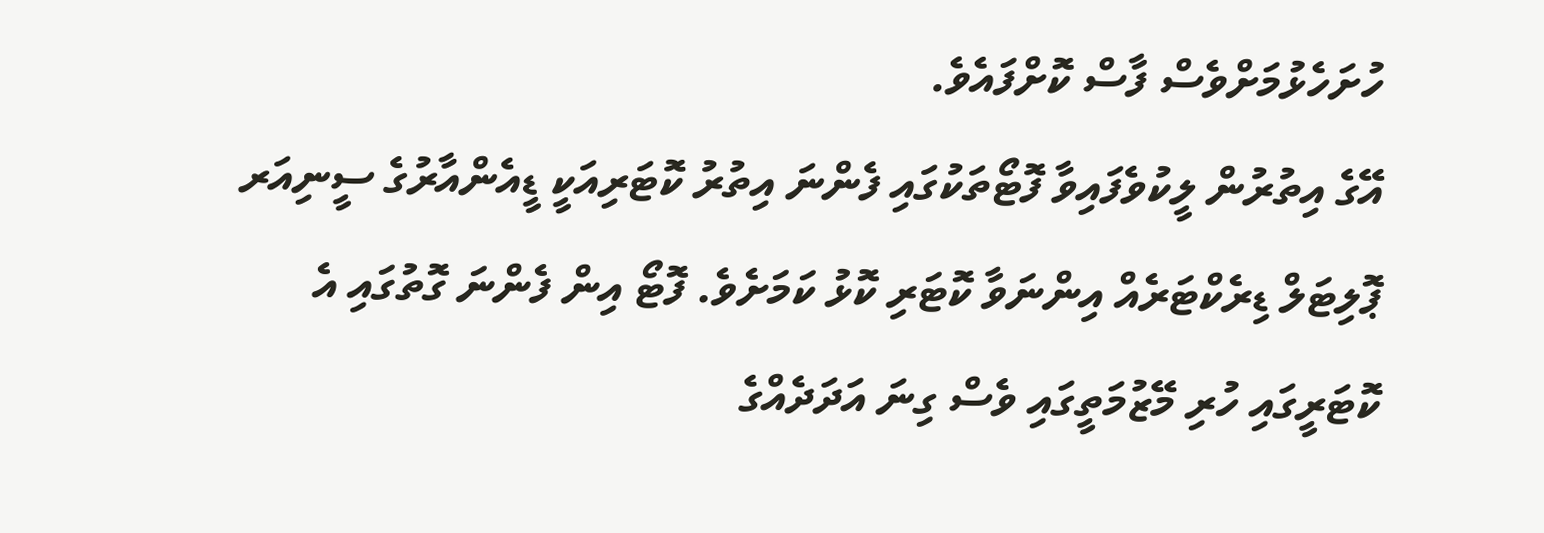ހުށަހެޅުމަށްވެސް ފާސް ކޮށްފައެވެ.
އޭގެ އިތުރުން ލީކުވެފައިވާ ފޮޓޯތަކުގައި ފެންނަ އިތުރު ކޮޓަރިއަކީ ޑީއެންއާރުގެ ސީނިއަރ ޕޮލިޓަލް ޑިރެކްޓަރެއް އިންނަވާ ކޮޓަރި ކޮޅު ކަމަށެވެ. ފޮޓޯ އިން ފެންނަ ގޮތުގައި އެ ކޮޓަރީގައި ހުރި މޭޒުމަތީގައި ވެސް ގިނަ އަދަދެއްގެ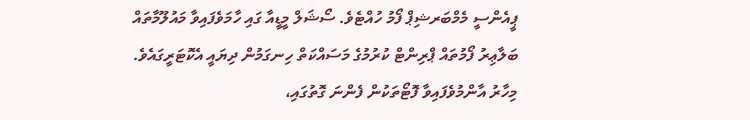ޕީއެންސީ މެމްބަރޝިޕް ފޯމު ހުއްޓެވެ. ސޯޝަލް މީޑީއާ ގައި ހާމަވެފައިވާ މައުލޫމާތައް ބަލާޢިރު ފޯމުތައް ޕްރިންޓް ކުރުމުގެ މަސައްކަތް ހިނގަމުން ދިޔައީ އެކޮޓަރީގައެވެ.
މިހާރު އާންމުވެފައިވާ ފޮޓޯތަކުން ފެންނަ ގޮތުގައި،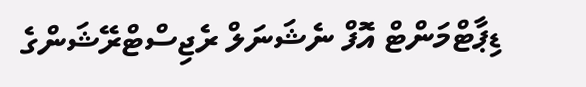ޑިޕާޓްމަންޓް އޮފް ނެޝަނަލް ރެޖިސްޓްރޭޝަންގެ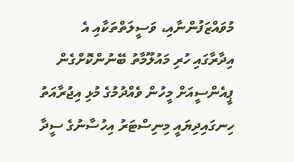މުވައްޒަފުންނާއި، ވަސީލަތްތަކާއި އެ އިދާރާގައި ހުރި މައުލޫމާތު ބޭނުންކޮށްގެން ޕީއެންސީއަށް މީހުން ވެއްދުމުގެ މުޅި އިޖުރާއަތު ހިނގައިދިޔައީ މިނިސްޓަރު އިހުސާނުގެ ސީދާ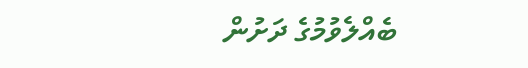ބެއްލެވުމުގެ ދަށުން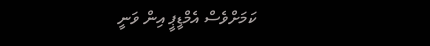ކަމަށްވެސް އެމްޑީޕީ އިން ވަނީ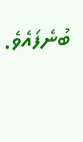ބުނެފައެވެ.